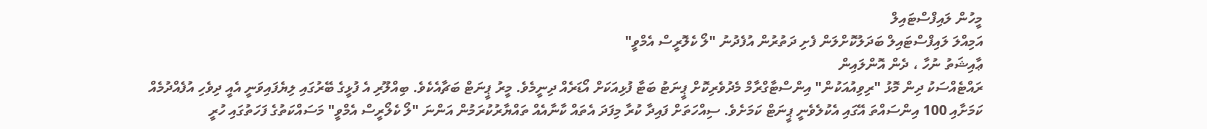މީހުން ލައިފްސްޓައިލް
އަމިއްލަ ލައިފްސްޓައިލް ބަދަލުކޮށްލަން ފެށި ދަތުރުން އުފެދުނު "ލޯ ކެލޮރީސް އެމްވީ"
ޢާއިޝަތު ނުހާ ، ދެން އޮންލައިން
ރައްޓެއްސަކު ދިން މޮޅު "ރިވިއުއަކުން" އިންސްޓާގްރާމް މެދުވެރިކޮށް ޕީނަޓު ބަޓާ ފުޅިއަކަށް އޯޑަރެއް ދިނީމެވެ. މީރު ޕީނަޓް ބަޗާއެކެވެ. ބިއްލޫރި އެ ފުޅީގެ ބޭރުގައި ލިޔެފައިވަނީ އެއީ ދިވެހި އުފެއްދުމެއް ކަމަށާއި 100 އިންސައްތަ އޭގައި އެކުލެވެނީ ޕީނަޓް ކަމަށެވެ. ސިއްހަތަށް ފައިދާ ކުރާ މިފަދަ އެތައް ކާނާއެއް ތައްޔާރުކުރަމުން އަންނަ "ލޯ ކެލޯރީސް އެމްވީ" މަސައްކަތުގެ ފަހަތުގައި ހުރީ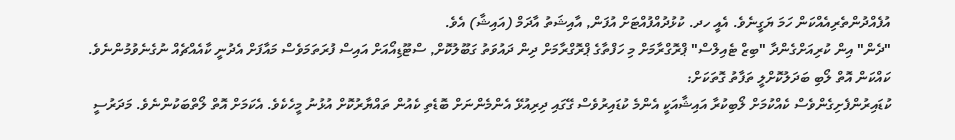އުފެއްދުންތެރިއެއްކަން ހަމަ ޔަގީނެވެ. އެއީ ހދ. ކުޅުދުއްފުއްޓަށް އުފަން, އާއިޝަތު އާދަމް (އައިޝާ) އެވެ.
"ދެން" އިން ކުރިއަށްގެންދާ "ބިޒް ޓެއިލްސް" ޕްރޮގްރާމަށް މި ހަފްތާގެ ޕްރޮގްރާމަށް ދިން ދައުވަތު ގަބޫލުކޮށް, ސްޓޫޑިއޯއަށް އައިސް ފުރަތަމަވެސް މައާފަށް އެދުނީ ކާއެއްޗެއް ނުގެނެވުމުންނެވެ.
ކައްކަން އޮތް ލޯބި ބަދަލުކޮށްލީ ތަފާތު ގޮތަކަށް:
ކުޑައިރުންފެށިގެންވެސް ކެއްކުމަށް ލޯބިކުރާ އައިޝާއަކީ އެންމެ ކުޑައިރުވެސް ގޭގައި ދިރިއުޅޭ އެންމެންނަށް ބޮޑެތި ކެއުން ތައްޔާރުކޮށް އުޅުނު މީހެކެވެ. އެކަމަށް އޮތް ލޯތްބަކުންނެވެ. މަދަރުސީ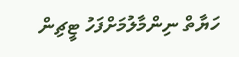ހަޔާތް ނިންމާލުމަށްފަހު ޓީޗިން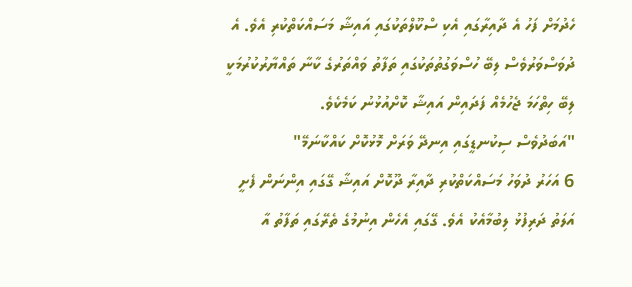ހެދުމަށް ފަހު އެ ދާއިރާގައި އެކި ސްކޫލްތަކުގައި އައިޝާ މަސައްކަތްކުރި އެވެ. އެ ދުވަސްވަރުވެސް ލިބޭ ހުސްވަގުތުތަކުގައި ތަފާތު ވައްތަރުގެ ކާނާ ތައްޔާރުކުރުމަކީ ލިބޭ ހިތްހަމަ ޖެހުމެއް ފަދައިން އައިޝާ ކޮށްއުޅުނު ކަމެކެވެ.
"އަބަދުވެސް ސިކުނޑީގައި އިނދޭ ވަރަށް މޮޅުކޮށް ކައްކާނަމޭ"
6 އަހަރު ދުވަހު މަސައްކަތްކުރި ދާއިރާ ދޫކޮށް އައިޝާ ގޭގައި އިންނަން ފެށީ އަލަތު ދަރިފުޅު ލިބުމާއެކު އެވެ. ގޭގައި އެހެން އިނުމުގެ ތެރޭގައި ތަފާތު އާ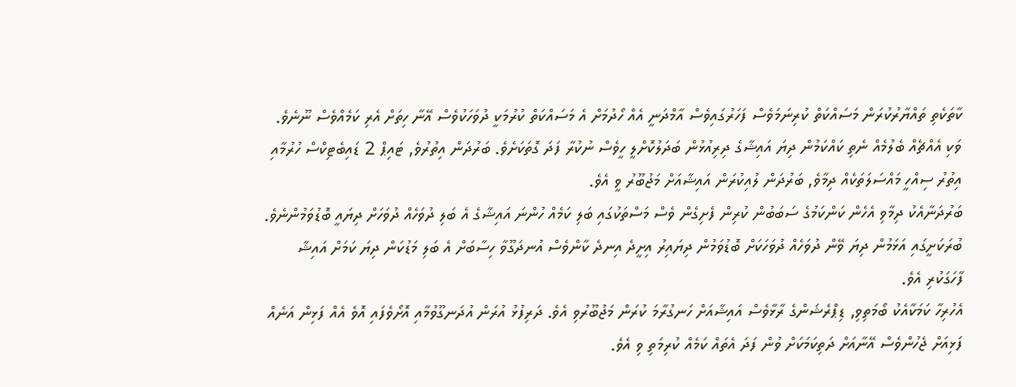ކާތަކެތި ތައްޔާރުކުރަން މަސައްކަތް ކުރިނަމަވެސް ފަހަރުގައިވެސް އާމްދަނީ އެއް ހޯދުމަށް އެ މަސައްކަތް ކުރުމަކީ ދުވަހަކުވެސް އޭނާ ހިތަށް އެރި ކަމެއްވެސް ނޫނެވެ.
ވަކި އެއްޗެއް ބެލުމެއް ނެތި ކައްކަމުން ދިޔަ އައިޝާގެ ދިރިއުޅުން ބަދަލުކޮށްލީ ހީވެސް ނުކުރާ ފަދަ ގޮތަކަށެވެ. ބަރުދަން އިތުރުވެ, ޓައިޕް 2 ޑައިބެޓިކްސް ހުރުމާއި އިތުރު ސިއްހީ މައްސަލަތަކެއް ދިމާވެ, ބަރުދަން ލުއިކުރަން އައިޝާއަށް މަޖުބޫރު ވީ އެވެ.
ބަރުދަނާއެކު ދިމާވި އެހެން ކަންކަމުގެ ސަބަބުން ކުރިން ފެށިގެން ވެސް މަސްތަކުގައި ބަލި ކަމެއް ހުންނަ އައިޝާގެ އެ ބަލި ދުވަހެއް ދުވަހަށް ދިޔައީ ބޮޑުވަމުންނެވެ. ބުރަކަށީގައި އަޅަމުން ދިޔަ ވޭން ދުވަހެއް ދުވަހަކަށް ބޮޑުވަމުން ދިޔައިރު އިށީދެ އިނދެ ކާންވެސް އުނދަގޫވާ ހިސާބަށް އެ ބަލި މަޑުކަން ދިޔަ ކަމަށް އައިޝާ ފާހަގަކުރި އެވެ.
އެހުރިހާ ކަމަކާއެކު ބޯމަތިވި, ޑިޕްރެޝަންގެ ރާޅާވެސް އައިޝާއަށް ހަނގުރާމަ ކުރަން މަޖުބޫރުވި އެވެ. ދަރިފުޅު އުރަން އުދަނގޫވުމާއި އޮށޯވެފައި އޮވެ އެއް ފަޅިން އަނެއް ފަޅިއަށް ޖެހުންވެސް އޭނާއަށް ދަތިކަމަކަށް ވުން ފަދަ އެތައް ކަމެއް ކުރިމަތި ވި އެވެ.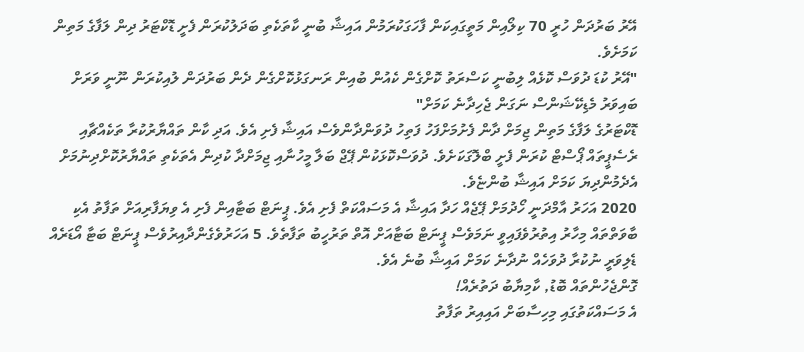އޭރު ބަރުދަން ހުރީ 70 ކިލޯއިން މަތީގައިކަން ފާހަގަކުރަމުން އައިޝާ ބުނީ ކާތަކެތި ބަދަލުކުރަން ފެށީ ޑޮކްޓަރު ދިން ލަފާގެ މަތިން ކަމަށެވެ.
"އޭރު ކުޑަ ދުވަސް ކޮޅެއް ލިބުނީ ކަސްރަތު ކޮށްގެން ކެއުން ބުއިން ރަނގަޅުކޮށްގެން ދެން ބަރުދަން ލުއިކުރަން ނޫނީ ވަރަށް ބައިވަރު މެޑިކޭޝަންސް ނަގަން ޖެހިދާނެ ކަމަށް"
ޑޮކްޓަރުގެ ލަފާގެ މަތިން ޖިމަށް ދާން ފެށުމަށްފަހު ފަތިހު ދުވަންދާންވެސް އައިޝާ ފެށި އެވެ. އަދި ކާން ތައްޔާރުކުރާ ތަކެއްޗާއި ރެސެޕީތައް ޕޯސްޓް ކުރަން ފެށީ ބްލޮގަކަށެވެ. ދުވަސްކޮޅަކުން ޕޭޖް ބަލާ މީހުނާއި ޖިމަށްދާ ކުދިން އެތަކެތި ތައްޔާރުކޮށްދިނުމަށް އެދެމުންދިޔަ ކަމަށް އައިޝާ ބުންޏެވެ.
2020 އަހަރު އާމްދަނީ ހޯދުމަށް ޕޭޖެއް ހަދާ އައިޝާ އެ މަސައްކަތް ފެށި އެވެ. ޕީނަޓް ބަޓާއިން ފެށި އެ ވިޔަފާރިއަށް ތަފާތު އެކި ބާވަތްތައް މިހާރު އިތުރުވެފައިވީ ނަމަވެސް ޕީނަޓް ބަޓާއަށް އޮތް ތަރުހީބު ތަފާތެވެ. 5 އަހަރުވެގެންދާއިރުވެސް ޕީނަޓް ބަޓާ އޯޑަރެއް ޑެލިވަރީ ނުކުރާ ދުވަހެއް ނުދާނެ ކަމަށް އައިޝާ ބުނެ އެވެ.
ގޮންޖެހުންތައް ބޮޑު, ކާމިޔާބު ދަތުރެއް!
އެ މަސައްކަތުގައި މިހިސާބަށް އައިއިރު ތަފާތު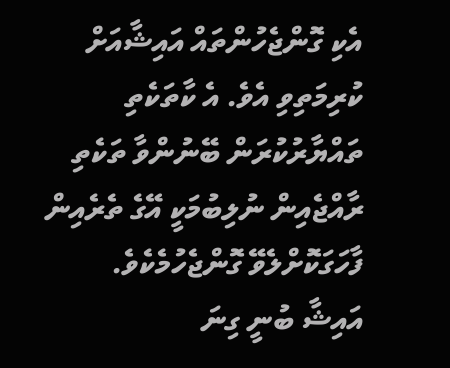އެކި ގޮންޖެހުންތައް އައިޝާއަށް ކުރިމަތިވި އެވެ. އެ ކާތަކެތި ތައްޔާރުކުރަން ބޭނުންވާ ތަކެތި ރާއްޖެއިން ނުލިބުމަކީ އޭގެ ތެރެއިން ފާހަގަކޮށްލެވޭ ގޮންޖެހުމެކެވެ.
އައިޝާ ބުނީ ގިނަ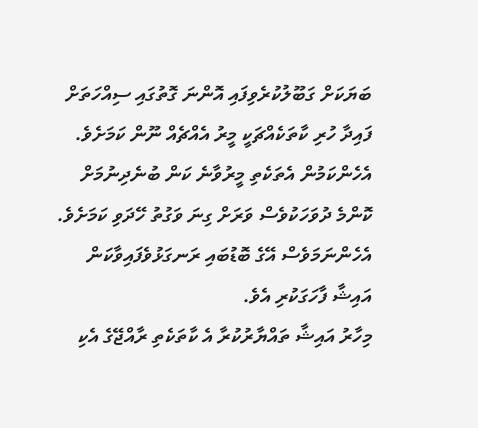ބަޔަކަށް ގަބޫލުކުރެވިފައި އޮންނަ ގޮތުގައި ސިއްހަތަށް ފައިދާ ހުރި ކާތަކެއްޗަކީ މީރު އެއްޗެއް ނޫން ކަމަށެވެ. އެހެންކަމުން އެތަކެތި މީރުވާނެ ކަން ބުނެދިނުމަށް ކޮންމެ ދުވަހަކުވެސް ވަރަށް ގިނަ ވަގުތު ހޭދަވި ކަމަށެވެ. އެހެންނަމަވެސް އޭގެ ބޮޑުބައި ރަނގަޅުވެފައިވާކަން އައިޝާ ފާހަގަކުރި އެވެ.
މިހާރު އައިޝާ ތައްޔާރުކުރާ އެ ކާތަކެތި ރާއްޖޭގެ އެކި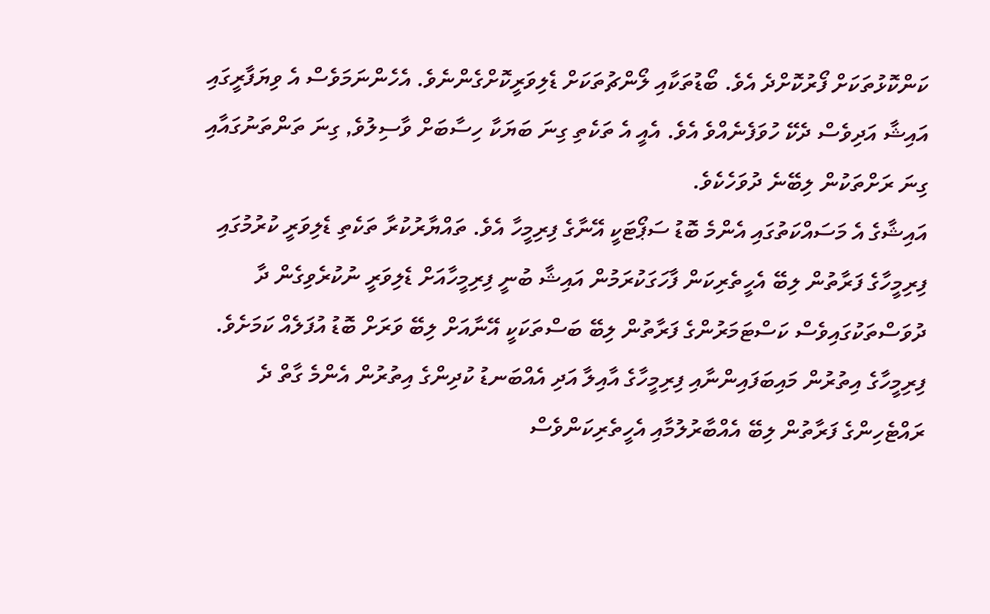ކަންކޮޅުތަކަށް ފޯރުކޮށްދެ އެވެ. ބޯޑުތަކާއި ލޯންޗުތަކަށް ޑެލިވަރީކޮށްގެންނެވެ. އެހެންނަމަވެސް އެ ވިޔަފާރީގައި އައިޝާ އަދިވެސް ދެކޭ ހުވަފެނެއްވެ އެވެ. އެއީ އެ ތަކެތި ގިނަ ބަޔަކާ ހިސާބަށް ވާސިލުވެ, ގިނަ ތަންތަނުގައާއި ގިނަ ރަށްތަކުން ލިބޭނެ ދުވަހެކެވެ.
އައިޝާގެ އެ މަސައްކަތުގައި އެންމެ ބޮޑު ސަޕޯޓަކީ އޭނާގެ ފިރިމީހާ އެވެ. ތައްޔާރުކުރާ ތަކެތި ޑެލިވަރީ ކުރުމުގައި ފިރިމީހާގެ ފަރާތުން ލިބޭ އެހީތެރިކަން ފާހަގަކުރަމުން އައިޝާ ބުނީ ފިރިމީހާއަށް ޑެލިވަރީ ނުކުރެވިގެން ދާ ދުވަސްތަކުގައިވެސް ކަސްޓަމަރުންގެ ފަރާތުން ލިބޭ ބަސްތަކަކީ އޭނާއަށް ލިބޭ ވަރަށް ބޮޑު އުފަލެއް ކަމަށެވެ.
ފިރިމީހާގެ އިތުރުން މައިބަފައިންނާއި ފިރިމީހާގެ އާއިލާ އަދި އެއްބަނޑު ކުދިންގެ އިތުރުން އެންމެ ގާތް ދެ ރައްޓެހިންގެ ފަރާތުން ލިބޭ އެއްބާރުލުމާއި އެހީތެރިކަންވެސް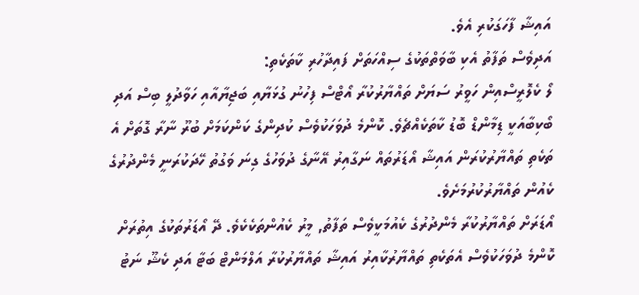އައިޝާ ފާހަގަކުރި އެވެ.
އަދިވެސް ތަފާތު އެކި ބާވަތްތަކުގެ ސިއްހަތަށް ފައިދާހުރި ކާތަކެތި:
ލޯ ކެލޮރީސްއިން ހަވީރު ސަޔަށް ތައްޔާރުކުރާ އޯޓްސް ފިހުނު ގުޅަޔާއި ބަޖިޔާއާއި ހަވާދުލީ ބިސް އަދި ބޯކިބާއަކީ ޑިމާންޑް ބޮޑު ކާތަކެއްޗެވެ. ކޮންމެ ދުވަހަކުވެސް ކުދިންގެ ކަންކަމަށް ބުރޫ ނާރާ ގޮތަށް އެ ތަކެތި ތައްޔާރުކުރަން އައިޝާ އޯޑަރުތައް ނަގާއިރު އޭނާގެ ދުވަހުގެ ގިނަ ވަގުތު ހޭދަކުރަނީ މެންދުރުގެ ކެއުން ތައްޔާރުކުރުމަށެވެ.
އޯޑަރަށް ތައްޔާރުކުރާ މެންދުރުގެ ކެއުމަކީވެސް ތަފާތު, މީރު ކެއުންތަކެކެވެ. ދޭ އޯޑަރުތަކުގެ އިތުރަށް ކޮންމެ ދުވަހަކުވެސް އެތަކެތި ތައްޔާރުކާއިރު އައިޝާ ތައްޔާރުކުރާ އަލްމަންޓް ބަޓާ އަދި ކެޝޫ ނަޓު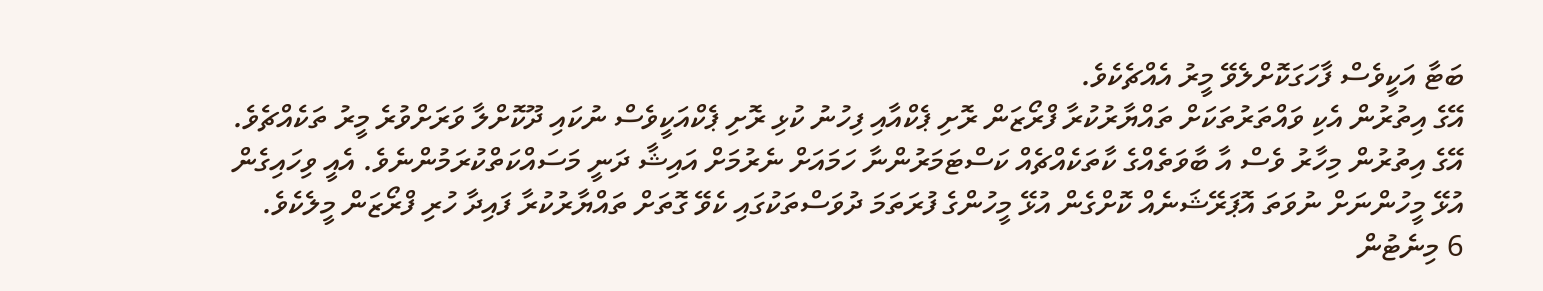ބަޓާ އަކީވެސް ފާހަގަކޮށްލެވޭ މީރު އެއްޗެކެވެ.
އޭގެ އިތުރުން އެކި ވައްތަރުތަކަށް ތައްޔާރުކުރާ ފްރޯޒަން ރޮށި ޕެކްއާއި ފިހުނު ކުޅި ރޮށި ޕެކްއަކީވެސް ނުކައި ދޫކޮށްލާ ވަރަށްވުރެ މީރު ތަކެއްޗެވެ.
އޭގެ އިތުރުން މިހާރު ވެސް އާ ބާވަތެއްގެ ކާތަކެއްޗެއް ކަސްޓަމަރުންނާ ހަމައަށް ނެރުމަށް އައިޝާ ދަނީ މަސައްކަތްކުރަމުންނެވެ. އެއީ ވިހައިގެން އުޅޭ މީހުންނަށް ނުވަތަ އޮޕަރޭޝަނެއް ކޮށްގެން އުޅޭ މީހުންގެ ފުރަތަމަ ދުވަސްތަކުގައި ކެވޭ ގޮތަށް ތައްޔާރުކުރާ ފައިދާ ހުރި ފްރޯޒަން މީލެކެވެ.
6 މިނެޓުން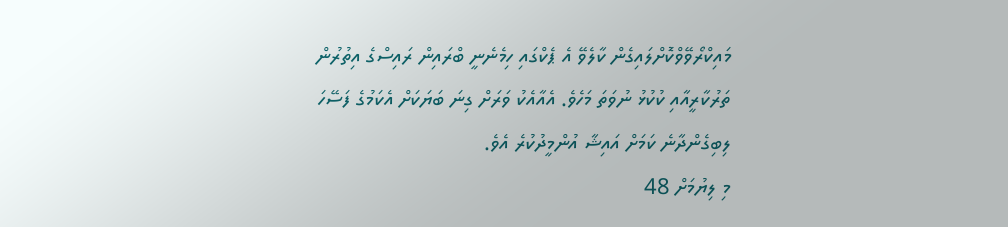މައިކްރޯވޭވްކޮށްލައިގެން ކާލެވޭ އެ ޕެކްގައި ހިމެނެނީ ބްރައިން ރައިސްގެ އިތުރުން ތަރުކާރީއާއި ކުކުޅު ނުވަތަ މަހެވެ. އެއާއެކު ވަރަށް ގިނަ ބަޔަކަށް އެކަމުގެ ފަސޭހަ ލިބިގެންދާނެ ކަމަށް އައިޝާ އުންމީދުކުރެ އެވެ.
މި ލިޔުމަށް 48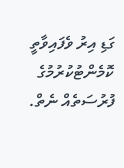ގަޑި އިރު ވެފައިވާތީ ކޮމެންޓުކުރުމުގެ ފުރުސަތެއް ނެތް.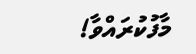މާފުކުރައްވާ!